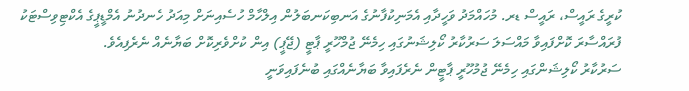ކުރީގެ ރައީސް، ރައީސް ޑރ. މުހައްމަދު ވަހީދާއި އެމަނިކުފާނުގެ އަނބިކަނބަލުން އިލްހާމް ހުސެއިނަށް މިއަދު ހެނދުނު އެމްޑީޕީގެ އެކްޓިވިސްޓަކު ފުރައްސާރަ ކޮށްފައިވާ މައްސަލަ ސަރުކާރު ކޯލިޝަނުގައި ހިމެނޭ ޖުމްހޫރީ ޕާޓީ (ޖޭޕީ) އިން ކުށްވެރިކޮށް ބަޔާނެއް ނެރެފިއެވެ.
ސަރުކާރު ކޯލިޝަންގައި ހިމެނޭ ޖުމުހޫރީ ޕާޓީން ނެރެފައިވާ ބަޔާނެއްގައި ބުނެފައިވަނީ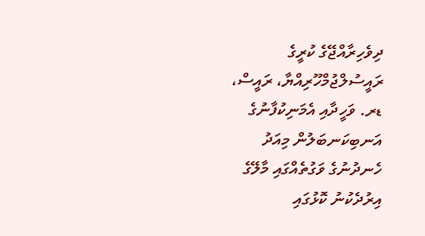ދިވެހިރާއްޖޭގެ ކުރީގެ ރައީސުލްޖުމްހޫރިއްޔާ، ރައީސް، ޑރ. ވަހީދާއި އެމަނިކުފާނުގެ އަނބިކަނބަލުން މިއަދު ހެނދުނުގެ ވަގުތެއްގައި މާލޭގެ އިރުދެކުނު ކޮޅުގައި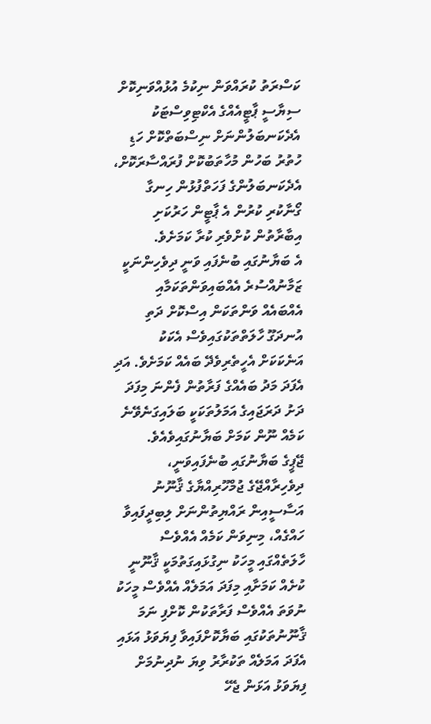ކަސްރަތު ކުރައްވަން ނިކުމެ އުޅުއްވަނިކޮށް ސިޔާސީ ޕާޓީއެއްގެ އެކްޓިވިސްޓަކު އެދެކަނބަލުންނަށް ނިސްބަތްކޮށް ހަޑި ހުތުރު ބަހުން މުހާތަބުކޮށް ފުރައްސާރަކޮށް، އެދެކަނބަލުންގެ ފަހަތްފުޅުން ހިނގާ ގޯނާކުރި ކުރުން އެ ޕާޓީން ހަރުކަށި އިބާރާތުން ކުށްވެރި ކުރާ ކަމަށެވެ.
އެ ބަޔާނުގައި ބުނެފައި ވަނީ ދިވެހިންނަކީ ޒަމާނުއްސުރެ އެއްބައިވަންތަކަމާއި އެއްބައެއް ވަންތަކަން އިސްކޮށް ދަތި އުނދަގޫ ހާލަތްތަކުގައިވެސް އެކަކު އަނެކަކަށް އެހީތެރިވެދޭ ބައެއް ކަމަށެވެ. އަދި އެފަދަ މަދު ބައެއްގެ ފަރާތުން ފެންނަ މިފަދަ ދަށު ދަރަޖައިގެ އަމަލުތަކަކީ ބަލައިގަނެވޭނެ ކަމެއް ނޫން ކަމަށް ބަޔާނުގައިވެއެވެ.
ޖޭޕީގެ ބަޔާނުގައި ބުނެފައިވަނީ، ދިވެހިރާއްޖޭގެ ޖުމްހޫރިއްޔާގެ ޤާނޫނު އަސާސީއިން ރައްޔިތުންނަށް ލިބިދީފައިވާ ހައްގެއް، މިނިވަން ކަމެއް އެއްވެސް ހާލަތެއްގައި މީހަކު ނިގުޅައިގަތުމަކީ ޤާނޫނީ ކުށެއް ކަމަށާއި މިފަދަ އަމަލެއް އެއްވެސް މީހަކު ނުވަތަ އެއްވެސް ފަރާތަކުން ކޮށްފި ނަމަ ޤާނޫނުތަކުގައި ބަޔާކޮށްފައިވާ ފިޔަވަޅު އަޅައި އެފަދަ އަމަލެއް ތަކުރާރު ވިޔަ ނުދިނުމަށް ފިޔަވަޅު އަޅަން ޖެހޭ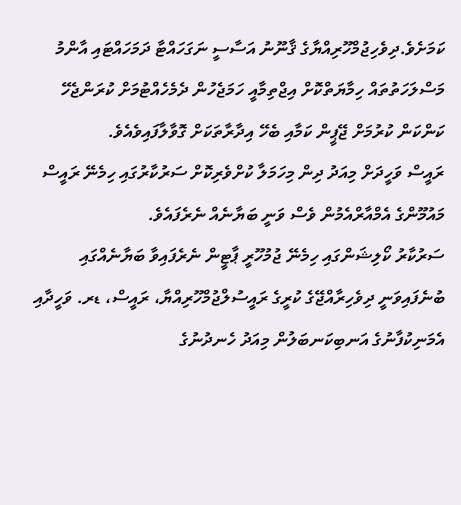ކަމަށެވެ.ދިވެހިޖުމްހޫރިއްޔާގެ ޤާނޫނު އަސާސީ ނަގަހައްޓާ ދަމަހައްޓައި އާންމު މަސްލަހަތުތައް ހިމާޔަތްކޮށް އިޖްތިމާއީ ހަމަޖެހުން ދެމެހެއްޓުމަށް ކުރަންޖެހޭ ކަންކަން ކުރުމަށް ޖޭޕީން ކަމާއި ބެހޭ އިދާރާތަކަށް ގޮވާލާފައިވެއެވެ.
ރައީސް ވަހީދަށް މިއަދު ދިން މިހަމަލާ ކުށްވެރިކޮށް ސަރުކާރުގައި ހިމެނޭ ރައީސް މައުމޫންގެ އެމްއާރްއެމުން ވެސް ވަނީ ބަޔާނެއް ނެރެފައެވެ.
ސަރުކާރު ކޯލިޝަންގައި ހިމެނޭ ޖުމުހޫރީ ޕާޓީން ނެރެފައިވާ ބަޔާނެއްގައި ބުނެފައިވަނީ ދިވެހިރާއްޖޭގެ ކުރީގެ ރައީސުލްޖުމްހޫރިއްޔާ، ރައީސް، ޑރ. ވަހީދާއި އެމަނިކުފާނުގެ އަނބިކަނބަލުން މިއަދު ހެނދުނުގެ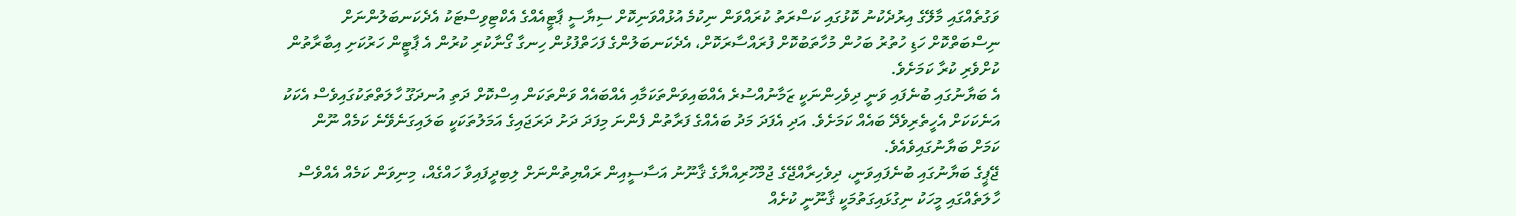ވަގުތެއްގައި މާލޭގެ އިރުދެކުނު ކޮޅުގައި ކަސްރަތު ކުރައްވަން ނިކުމެ އުޅުއްވަނިކޮށް ސިޔާސީ ޕާޓީއެއްގެ އެކްޓިވިސްޓަކު އެދެކަނބަލުންނަށް ނިސްބަތްކޮށް ހަޑި ހުތުރު ބަހުން މުހާތަބުކޮށް ފުރައްސާރަކޮށް، އެދެކަނބަލުންގެ ފަހަތްފުޅުން ހިނގާ ގޯނާކުރި ކުރުން އެ ޕާޓީން ހަރުކަށި އިބާރާތުން ކުށްވެރި ކުރާ ކަމަށެވެ.
އެ ބަޔާނުގައި ބުނެފައި ވަނީ ދިވެހިންނަކީ ޒަމާނުއްސުރެ އެއްބައިވަންތަކަމާއި އެއްބައެއް ވަންތަކަން އިސްކޮށް ދަތި އުނދަގޫ ހާލަތްތަކުގައިވެސް އެކަކު އަނެކަކަށް އެހީތެރިވެދޭ ބައެއް ކަމަށެވެ. އަދި އެފަދަ މަދު ބައެއްގެ ފަރާތުން ފެންނަ މިފަދަ ދަށު ދަރަޖައިގެ އަމަލުތަކަކީ ބަލައިގަނެވޭނެ ކަމެއް ނޫން ކަމަށް ބަޔާނުގައިވެއެވެ.
ޖޭޕީގެ ބަޔާނުގައި ބުނެފައިވަނީ، ދިވެހިރާއްޖޭގެ ޖުމްހޫރިއްޔާގެ ޤާނޫނު އަސާސީއިން ރައްޔިތުންނަށް ލިބިދީފައިވާ ހައްގެއް، މިނިވަން ކަމެއް އެއްވެސް ހާލަތެއްގައި މީހަކު ނިގުޅައިގަތުމަކީ ޤާނޫނީ ކުށެއް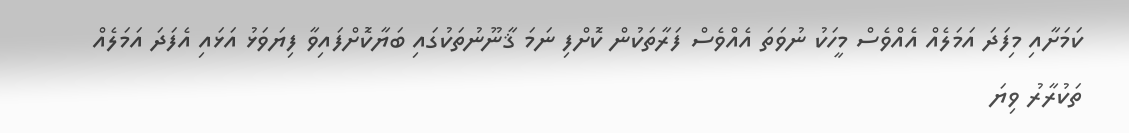ކަމަށާއި މިފަދަ އަމަލެއް އެއްވެސް މީހަކު ނުވަތަ އެއްވެސް ފަރާތަކުން ކޮށްފި ނަމަ ޤާނޫނުތަކުގައި ބަޔާކޮށްފައިވާ ފިޔަވަޅު އަޅައި އެފަދަ އަމަލެއް ތަކުރާރު ވިޔަ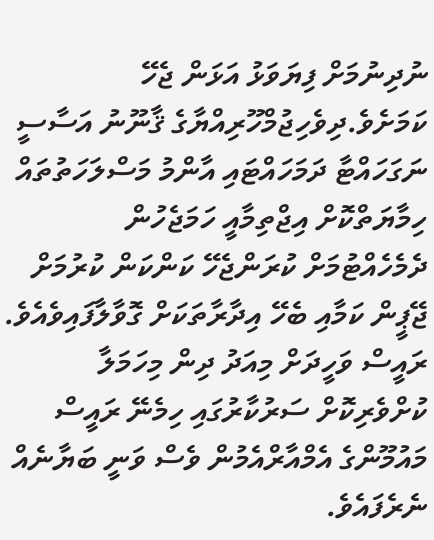ނުދިނުމަށް ފިޔަވަޅު އަޅަން ޖެހޭ ކަމަށެވެ.ދިވެހިޖުމްހޫރިއްޔާގެ ޤާނޫނު އަސާސީ ނަގަހައްޓާ ދަމަހައްޓައި އާންމު މަސްލަހަތުތައް ހިމާޔަތްކޮށް އިޖްތިމާއީ ހަމަޖެހުން ދެމެހެއްޓުމަށް ކުރަންޖެހޭ ކަންކަން ކުރުމަށް ޖޭޕީން ކަމާއި ބެހޭ އިދާރާތަކަށް ގޮވާލާފައިވެއެވެ.
ރައީސް ވަހީދަށް މިއަދު ދިން މިހަމަލާ ކުށްވެރިކޮށް ސަރުކާރުގައި ހިމެނޭ ރައީސް މައުމޫންގެ އެމްއާރްއެމުން ވެސް ވަނީ ބަޔާނެއް ނެރެފައެވެ.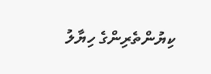ކިޔުންތެރިންގެ ހިޔާލު